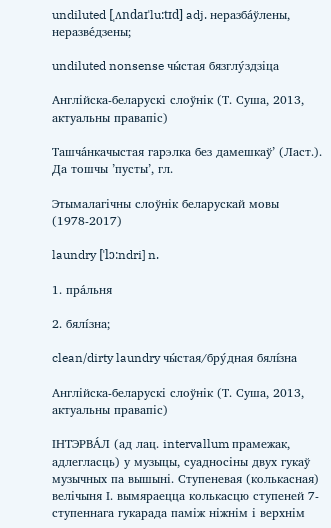undiluted [ˌʌndaɪˈlu:tɪd] adj. неразба́ўлены, неразве́дзены;

undiluted nonsense чы́стая бязглу́здзіца

Англійска-беларускі слоўнік (Т. Суша, 2013, актуальны правапіс)

Ташча́нкачыстая гарэлка без дамешкаў’ (Ласт.). Да тошчы ’пусты’, гл.

Этымалагічны слоўнік беларускай мовы (1978-2017)

laundry [ˈlɔ:ndri] n.

1. пра́льня

2. бялі́зна;

clean/dirty laundry чы́стая/бру́дная бялі́зна

Англійска-беларускі слоўнік (Т. Суша, 2013, актуальны правапіс)

ІНТЭРВА́Л (ад лац. intervallum прамежак, адлегласць) у музыцы, суадносіны двух гукаў музычных па вышыні. Ступеневая (колькасная) велічыня І. вымяраецца колькасцю ступеней 7-ступеннага гукарада паміж ніжнім і верхнім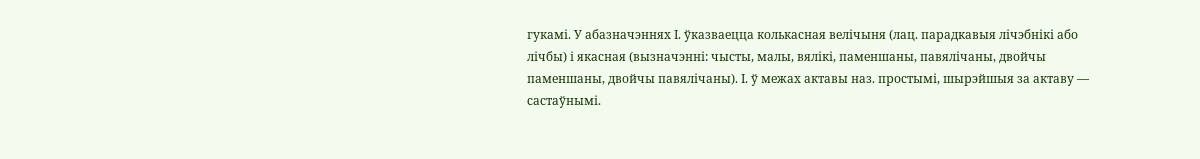гукамі. У абазначэннях І. ўказваецца колькасная велічыня (лац. парадкавыя лічэбнікі або лічбы) і якасная (вызначэнні: чысты, малы, вялікі, паменшаны, павялічаны, двойчы паменшаны, двойчы павялічаны). І. ў межах актавы наз. простымі, шырэйшыя за актаву — састаўнымі.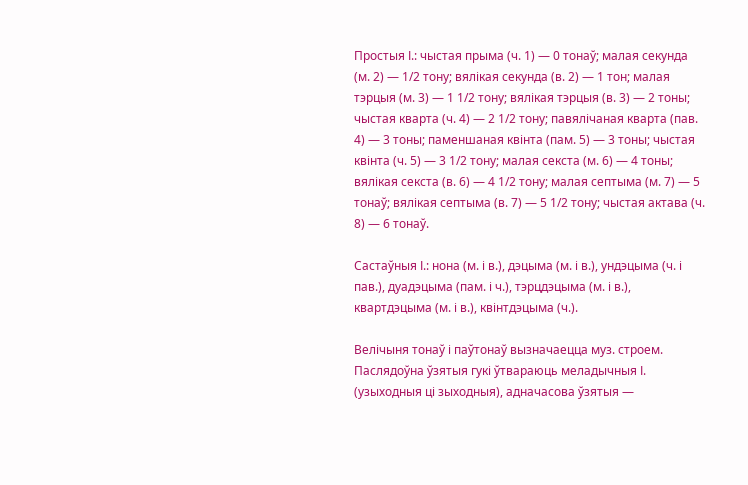Простыя І.: чыстая прыма (ч. 1) — 0 тонаў; малая секунда (м. 2) — 1/2 тону; вялікая секунда (в. 2) — 1 тон; малая тэрцыя (м. 3) — 1 1/2 тону; вялікая тэрцыя (в. 3) — 2 тоны; чыстая кварта (ч. 4) — 2 1/2 тону; павялічаная кварта (пав. 4) — 3 тоны; паменшаная квінта (пам. 5) — 3 тоны; чыстая квінта (ч. 5) — 3 1/2 тону; малая секста (м. 6) — 4 тоны; вялікая секста (в. 6) — 4 1/2 тону; малая септыма (м. 7) — 5 тонаў; вялікая септыма (в. 7) — 5 1/2 тону; чыстая актава (ч. 8) — 6 тонаў.

Састаўныя І.: нона (м. і в.), дэцыма (м. і в.), ундэцыма (ч. і пав.), дуадэцыма (пам. і ч.), тэрцдэцыма (м. і в.), квартдэцыма (м. і в.), квінтдэцыма (ч.).

Велічыня тонаў і паўтонаў вызначаецца муз. строем. Паслядоўна ўзятыя гукі ўтвараюць меладычныя І. (узыходныя ці зыходныя), адначасова ўзятыя —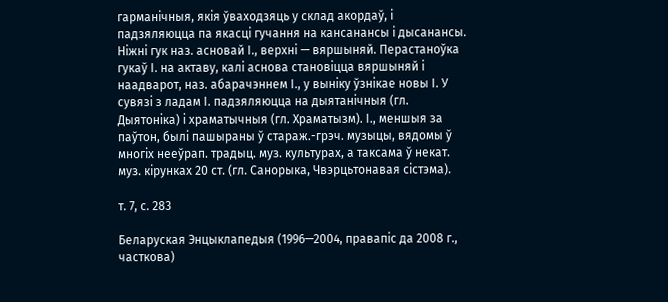гарманічныя, якія ўваходзяць у склад акордаў, і падзяляюцца па якасці гучання на кансанансы і дысанансы. Ніжні гук наз. асновай І., верхні — вяршыняй. Перастаноўка гукаў І. на актаву, калі аснова становіцца вяршыняй і наадварот, наз. абарачэннем І., у выніку ўзнікае новы І. У сувязі з ладам І. падзяляюцца на дыятанічныя (гл. Дыятоніка) і храматычныя (гл. Храматызм). І., меншыя за паўтон, былі пашыраны ў стараж.-грэч. музыцы, вядомы ў многіх нееўрап. традыц. муз. культурах, а таксама ў некат. муз. кірунках 20 ст. (гл. Санорыка, Чвэрцьтонавая сістэма).

т. 7, с. 283

Беларуская Энцыклапедыя (1996—2004, правапіс да 2008 г., часткова)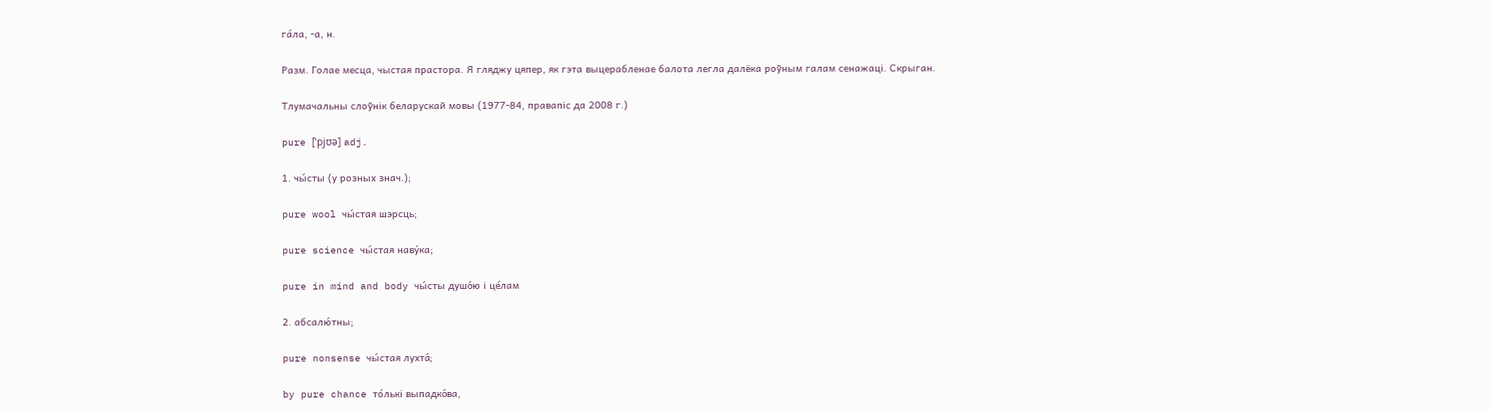га́ла, ‑а, н.

Разм. Голае месца, чыстая прастора. Я гляджу цяпер, як гэта выцерабленае балота легла далёка роўным галам сенажаці. Скрыган.

Тлумачальны слоўнік беларускай мовы (1977-84, правапіс да 2008 г.)

pure [ˈpjʊə] adj.

1. чы́сты (у розных знач.);

pure wool чы́стая шэрсць;

pure science чы́стая наву́ка;

pure in mind and body чы́сты душо́ю і це́лам

2. абсалю́тны;

pure nonsense чы́стая лухта́;

by pure chance то́лькі выпадко́ва,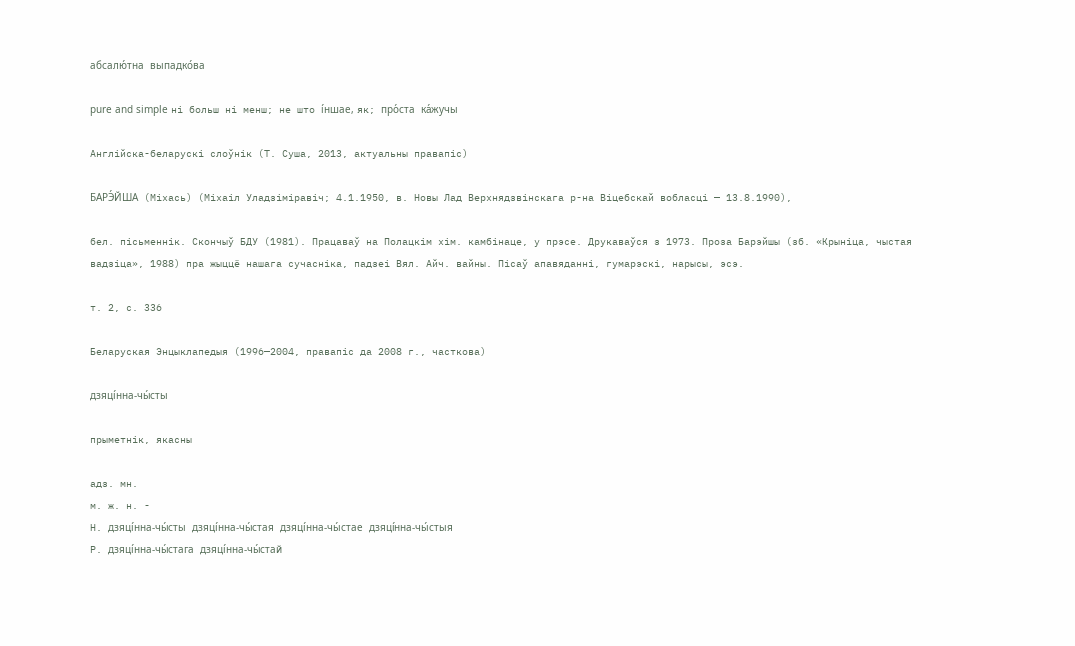абсалю́тна выпадко́ва

pure and simple ні больш ні менш; не што і́ншае, як; про́ста ка́жучы

Англійска-беларускі слоўнік (Т. Суша, 2013, актуальны правапіс)

БАРЭ́ЙША (Міхась) (Міхаіл Уладзіміравіч; 4.1.1950, в. Новы Лад Верхнядзвінскага р-на Віцебскай вобласці — 13.8.1990),

бел. пісьменнік. Скончыў БДУ (1981). Працаваў на Полацкім хім. камбінаце, у прэсе. Друкаваўся з 1973. Проза Барэйшы (зб. «Крыніца, чыстая вадзіца», 1988) пра жыццё нашага сучасніка, падзеі Вял. Айч. вайны. Пісаў апавяданні, гумарэскі, нарысы, эсэ.

т. 2, с. 336

Беларуская Энцыклапедыя (1996—2004, правапіс да 2008 г., часткова)

дзяці́нна-чы́сты

прыметнік, якасны

адз. мн.
м. ж. н. -
Н. дзяці́нна-чы́сты дзяці́нна-чы́стая дзяці́нна-чы́стае дзяці́нна-чы́стыя
Р. дзяці́нна-чы́стага дзяці́нна-чы́стай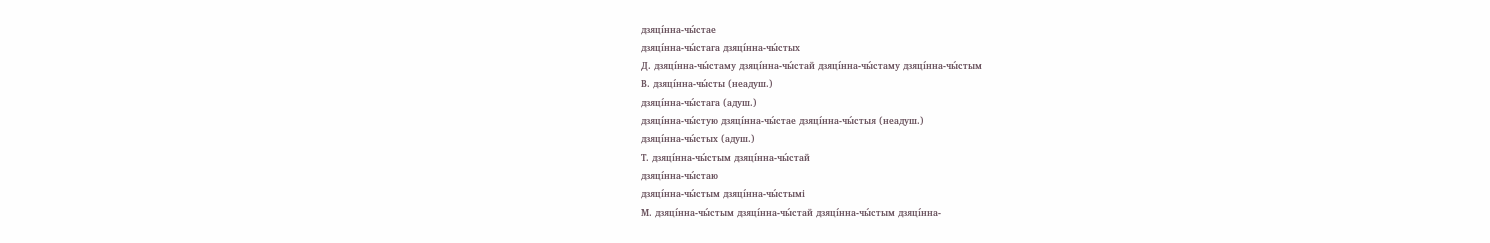дзяці́нна-чы́стае
дзяці́нна-чы́стага дзяці́нна-чы́стых
Д. дзяці́нна-чы́стаму дзяці́нна-чы́стай дзяці́нна-чы́стаму дзяці́нна-чы́стым
В. дзяці́нна-чы́сты (неадуш.)
дзяці́нна-чы́стага (адуш.)
дзяці́нна-чы́стую дзяці́нна-чы́стае дзяці́нна-чы́стыя (неадуш.)
дзяці́нна-чы́стых (адуш.)
Т. дзяці́нна-чы́стым дзяці́нна-чы́стай
дзяці́нна-чы́стаю
дзяці́нна-чы́стым дзяці́нна-чы́стымі
М. дзяці́нна-чы́стым дзяці́нна-чы́стай дзяці́нна-чы́стым дзяці́нна-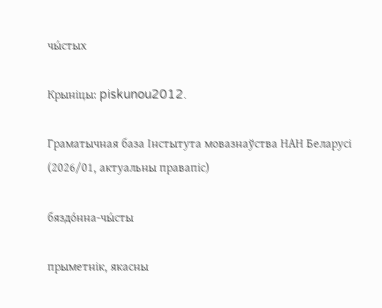чы́стых

Крыніцы: piskunou2012.

Граматычная база Інстытута мовазнаўства НАН Беларусі (2026/01, актуальны правапіс)

бяздо́нна-чы́сты

прыметнік, якасны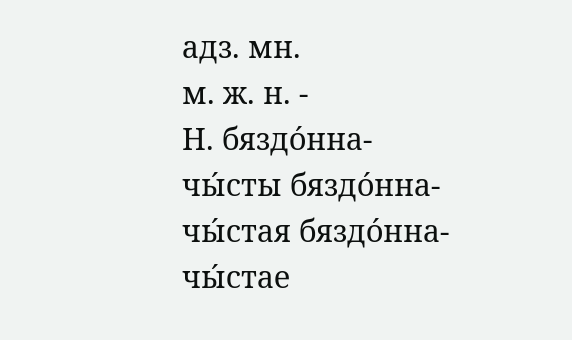адз. мн.
м. ж. н. -
Н. бяздо́нна-чы́сты бяздо́нна-чы́стая бяздо́нна-чы́стае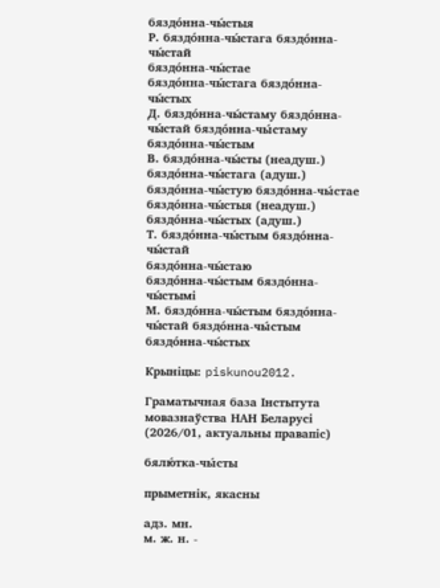бяздо́нна-чы́стыя
Р. бяздо́нна-чы́стага бяздо́нна-чы́стай
бяздо́нна-чы́стае
бяздо́нна-чы́стага бяздо́нна-чы́стых
Д. бяздо́нна-чы́стаму бяздо́нна-чы́стай бяздо́нна-чы́стаму бяздо́нна-чы́стым
В. бяздо́нна-чы́сты (неадуш.)
бяздо́нна-чы́стага (адуш.)
бяздо́нна-чы́стую бяздо́нна-чы́стае бяздо́нна-чы́стыя (неадуш.)
бяздо́нна-чы́стых (адуш.)
Т. бяздо́нна-чы́стым бяздо́нна-чы́стай
бяздо́нна-чы́стаю
бяздо́нна-чы́стым бяздо́нна-чы́стымі
М. бяздо́нна-чы́стым бяздо́нна-чы́стай бяздо́нна-чы́стым бяздо́нна-чы́стых

Крыніцы: piskunou2012.

Граматычная база Інстытута мовазнаўства НАН Беларусі (2026/01, актуальны правапіс)

бялю́тка-чы́сты

прыметнік, якасны

адз. мн.
м. ж. н. -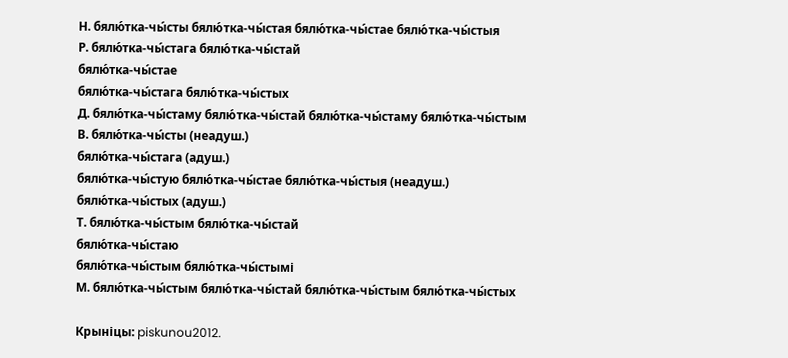Н. бялю́тка-чы́сты бялю́тка-чы́стая бялю́тка-чы́стае бялю́тка-чы́стыя
Р. бялю́тка-чы́стага бялю́тка-чы́стай
бялю́тка-чы́стае
бялю́тка-чы́стага бялю́тка-чы́стых
Д. бялю́тка-чы́стаму бялю́тка-чы́стай бялю́тка-чы́стаму бялю́тка-чы́стым
В. бялю́тка-чы́сты (неадуш.)
бялю́тка-чы́стага (адуш.)
бялю́тка-чы́стую бялю́тка-чы́стае бялю́тка-чы́стыя (неадуш.)
бялю́тка-чы́стых (адуш.)
Т. бялю́тка-чы́стым бялю́тка-чы́стай
бялю́тка-чы́стаю
бялю́тка-чы́стым бялю́тка-чы́стымі
М. бялю́тка-чы́стым бялю́тка-чы́стай бялю́тка-чы́стым бялю́тка-чы́стых

Крыніцы: piskunou2012.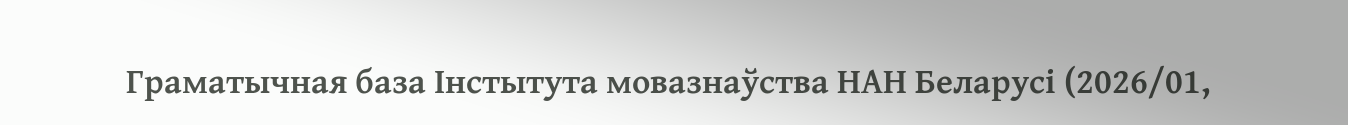Граматычная база Інстытута мовазнаўства НАН Беларусі (2026/01,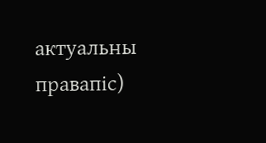актуальны правапіс)